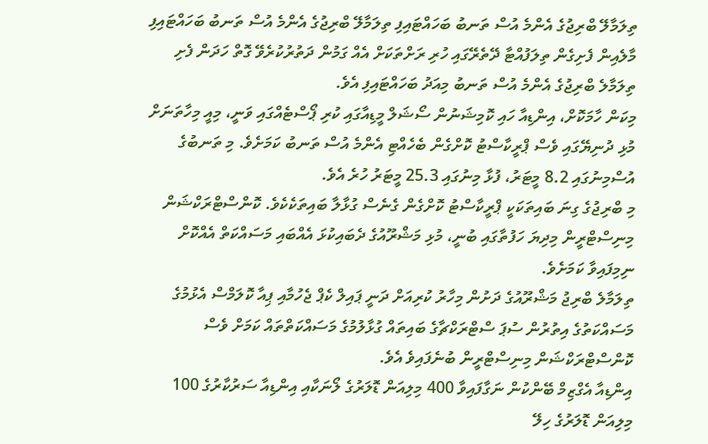ތިލަމާލޭ ބްރިޖުގެ އެންމެ އުސް ތަނބު ބަހައްޓައިފި ތިލަމާލޭ ބްރިޖުގެ އެންމެ އުސް ތަނބު ބަހައްޓައިފި
މާލެއިން ފެށިގެން ތިލަފުއްޓާ ދޭތެރޭގައި ހުރި ރަށްތަކަށް އެއް ގަމުން ދަތުރުކުރެވޭ ގޮތް ހަދަން ފެށި ތިލަމާލެ ބްރިޖުގެ އެންމެ އުސް ތަނބު މިއަދު ބަހައްޓައިފި އެވެ.
މިކަން ހާމަކޮށް، އިންޑިއާ ހައި ކޮމިޝަނުން ސޯޝަލް މީޑިއާގައި ކުރި ޕޯސްޓެއްގައި ވަނީ، މިއީ މިހާތަނަށް މުޅި ދުނިޔޭގައި ވެސް ޕްރީކާސްޓު ކޮށްގެން ބެހެއްޓި އެންމެ އުސް ތަނބު ކަމަށެވެ. މި ތަނބުގެ އުސްމިނުގައި 8.2 މީޓަރު، ފުޅާ މިނުގައި 25.3 މީޓަރު ހުރެ އެވެ.
މި ބްރިޖުގެ ގިނަ ބައިތަކަކީ ޕްރީކާސްޓު ކޮށްގެން ގެނެސް ގުޅާލާ ބައިތަކެކެވެ. ކޮންސްޓްރަކްޝަން މިނިސްޓްރީން މިދިޔަ ހަފުތާގައި ބުނީ، މުޅި މަޝްރޫއުގެ ދެބައިކުޅަ އެއްބައި މަސައްކަތް އެއްކޮށް ނިމިފައިވާ ކަމަށެވެ.
ތިލަމާލެ ބްރިޖު މަޝްރޫއުގެ ދަށުން މިހާރު ކުރިއަށް ދަނީ ޕައިލް ކެޕް ޖެހުމާއި ޕިއާ ކޮލަމްސް އެޅުމުގެ މަސައްކަތުގެ އިތުރުން ސުޕަ ސްޓްރަކްޗާގެ ބައިތައް ގުޅާލުމުގެ މަސައްކަތްތައް ކަމަށް ވެސް ކޮންސްޓްރަކްޝަން މިނިސްޓްރީން ބުނެފައިވެ އެވެ.
އިންޑިއާ އެގްޒިމް ބޭންކުން ނަގާފައިވާ 400 މިލިއަން ޑޮލަރުގެ ލޯނަކާއި އިންޑިއާ ސަރުކާރުގެ 100 މިލިއަން ޑޮލަރުގެ ހިލޭ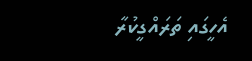އެހީގައި ތަރައްގީކުރާ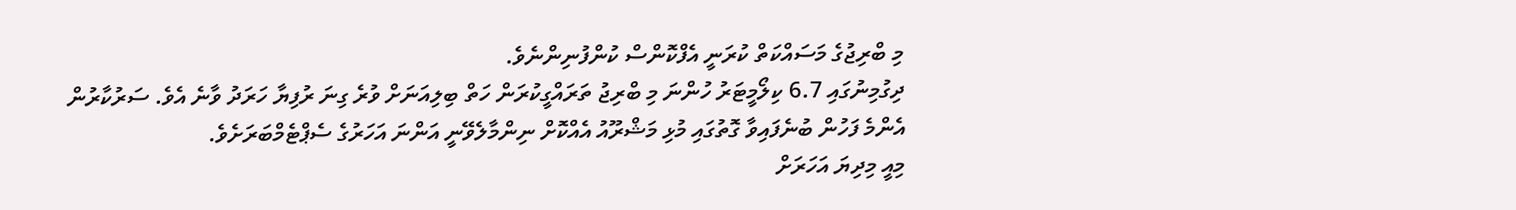މި ބްރިޖުގެ މަސައްކަތް ކުރަނީ އެފްކޮންސް ކުންފުނިންނެވެ.
ދިގުމިނުގައި 6.7 ކިލޯމީޓަރު ހުންނަ މި ބްރިޖު ތަރައްގީކުރަން ހަތް ބިލިއަނަށް ވުރެ ގިނަ ރުފިޔާ ހަރަދު ވާނެ އެވެ. ސަރުކާރުން އެންމެ ފަހުން ބުނެފައިވާ ގޮތުގައި މުޅި މަޝްރޫއު އެއްކޮށް ނިންމާލެވޭނީ އަންނަ އަހަރުގެ ސެޕްޓެމްބަރަށެވެ.
މިއީ މިދިޔަ އަހަރަށް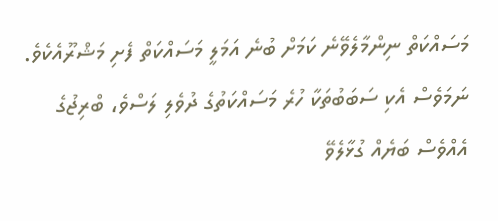މަސައްކަތް ނިންމާލެވޭނެ ކަމަށް ބުނެ އަމަލީ މަސައްކަތް ފެށި މަޝްރޫއެކެވެ. ނަމަވެސް އެކި ސަބަބުތަކާ ހުރެ މަސައްކަތުގެ ދުވެލި ލަސްވެ، ބްރިޖުގެ އެއްވެސް ބަޔެއް ގުޅާލެވޭ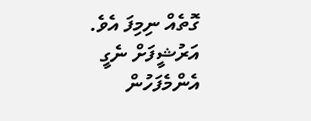ގޮތެއް ނިމިފަ އެވެ.
އަރުޝީފަށް ނެގީ
އެންމެފަހުން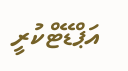އަޕްޑޭޓްކުރީ